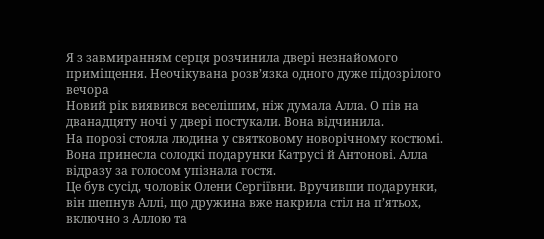Я з завмиранням серця розчинила двері незнайомого приміщення. Неочікувана розв’язка одного дуже підозрілого вечора
Новий рік виявився веселішим, ніж думала Алла. О пів на дванадцяту ночі у двері постукали. Вона відчинила.
На порозі стояла людина у святковому новорічному костюмі. Вона принесла солодкі подарунки Катрусі й Антонові. Алла відразу за голосом упізнала гостя.
Це був сусід, чоловік Олени Сергіївни. Вручивши подарунки, він шепнув Аллі, що дружина вже накрила стіл на п’ятьох, включно з Аллою та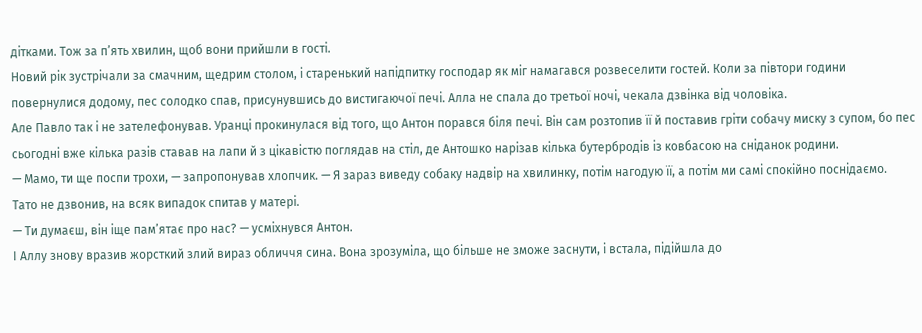дітками. Тож за п’ять хвилин, щоб вони прийшли в гості.
Новий рік зустрічали за смачним, щедрим столом, і старенький напідпитку господар як міг намагався розвеселити гостей. Коли за півтори години повернулися додому, пес солодко спав, присунувшись до вистигаючої печі. Алла не спала до третьої ночі, чекала дзвінка від чоловіка.
Але Павло так і не зателефонував. Уранці прокинулася від того, що Антон порався біля печі. Він сам розтопив її й поставив гріти собачу миску з супом, бо пес сьогодні вже кілька разів ставав на лапи й з цікавістю поглядав на стіл, де Антошко нарізав кілька бутербродів із ковбасою на сніданок родини.
— Мамо, ти ще поспи трохи, — запропонував хлопчик. — Я зараз виведу собаку надвір на хвилинку, потім нагодую її, а потім ми самі спокійно поснідаємо.
Тато не дзвонив, на всяк випадок спитав у матері.
— Ти думаєш, він іще пам’ятає про нас? — усміхнувся Антон.
І Аллу знову вразив жорсткий злий вираз обличчя сина. Вона зрозуміла, що більше не зможе заснути, і встала, підійшла до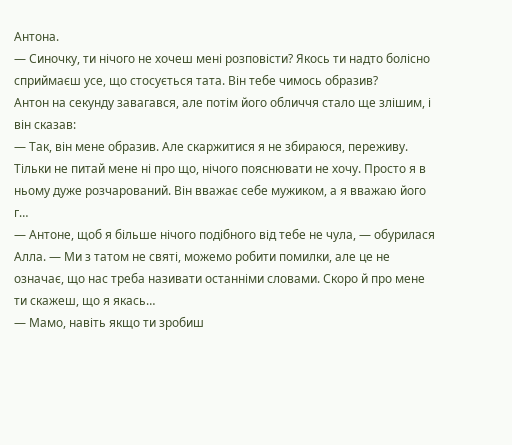Антона.
— Синочку, ти нічого не хочеш мені розповісти? Якось ти надто болісно сприймаєш усе, що стосується тата. Він тебе чимось образив?
Антон на секунду завагався, але потім його обличчя стало ще злішим, і він сказав:
— Так, він мене образив. Але скаржитися я не збираюся, переживу.
Тільки не питай мене ні про що, нічого пояснювати не хочу. Просто я в ньому дуже розчарований. Він вважає себе мужиком, а я вважаю його г…
— Антоне, щоб я більше нічого подібного від тебе не чула, — обурилася Алла. — Ми з татом не святі, можемо робити помилки, але це не означає, що нас треба називати останніми словами. Скоро й про мене ти скажеш, що я якась…
— Мамо, навіть якщо ти зробиш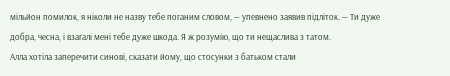мільйон помилок, я ніколи не назву тебе поганим словом, — упевнено заявив підліток. — Ти дуже добра, чесна, і взагалі мені тебе дуже шкода. Я ж розумію, що ти нещаслива з татом.
Алла хотіла заперечити синові, сказати йому, що стосунки з батьком стали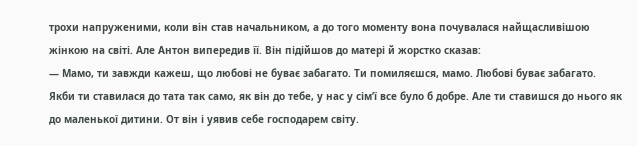трохи напруженими, коли він став начальником, а до того моменту вона почувалася найщасливішою жінкою на світі. Але Антон випередив її. Він підійшов до матері й жорстко сказав:
— Мамо, ти завжди кажеш, що любові не буває забагато. Ти помиляєшся, мамо. Любові буває забагато.
Якби ти ставилася до тата так само, як він до тебе, у нас у сім’ї все було б добре. Але ти ставишся до нього як до маленької дитини. От він і уявив себе господарем світу.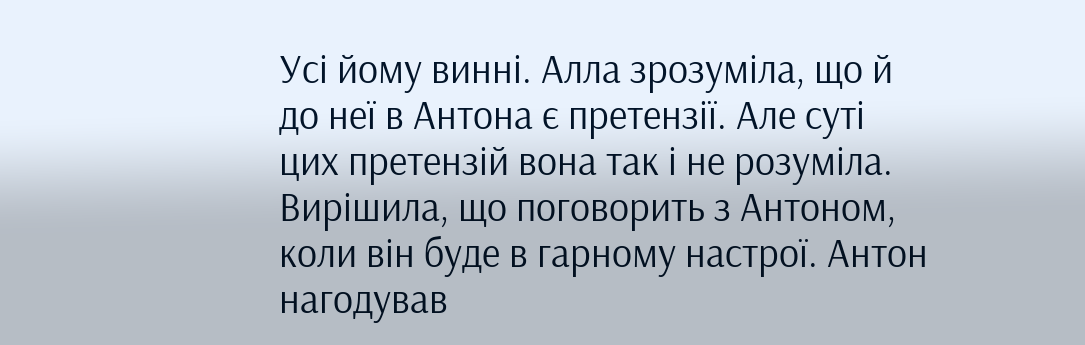Усі йому винні. Алла зрозуміла, що й до неї в Антона є претензії. Але суті цих претензій вона так і не розуміла.
Вирішила, що поговорить з Антоном, коли він буде в гарному настрої. Антон нагодував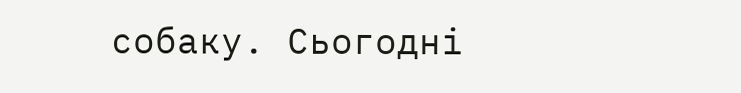собаку. Сьогодні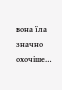вона їла значно охочіше…